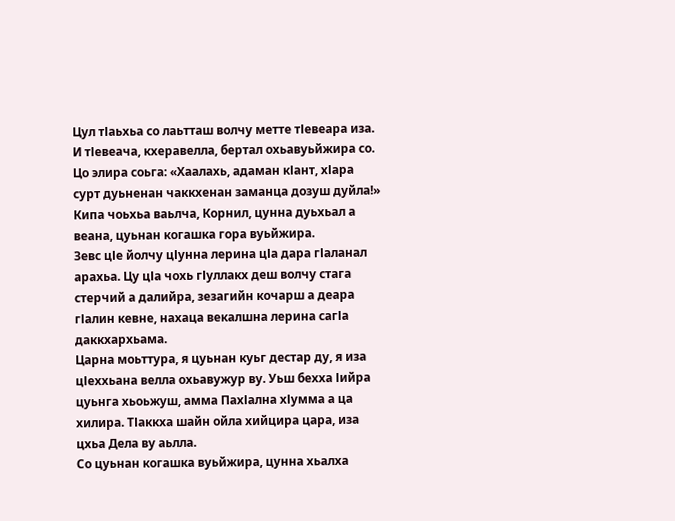Цул тІаьхьа со лаьтташ волчу метте тІевеара иза. И тІевеача, кхеравелла, бертал охьавуьйжира со. Цо элира соьга: «Хаалахь, адаман кІант, хІара сурт дуьненан чаккхенан заманца дозуш дуйла!»
Кипа чоьхьа ваьлча, Корнил, цунна дуьхьал а веана, цуьнан когашка гора вуьйжира.
Зевс цІе йолчу цІунна лерина цІа дара гІаланал арахьа. Цу цІа чохь гІуллакх деш волчу стага стерчий а далийра, зезагийн кочарш а деара гІалин кевне, нахаца векалшна лерина сагІа даккхархьама.
Царна моьттура, я цуьнан куьг дестар ду, я иза цІеххьана велла охьавужур ву. Уьш бехха Іийра цуьнга хьоьжуш, амма ПахІална хІумма а ца хилира. ТІаккха шайн ойла хийцира цара, иза цхьа Дела ву аьлла.
Со цуьнан когашка вуьйжира, цунна хьалха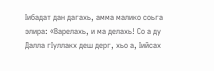Іибадат дан дагахь, амма малико соьга элира: «Варелахь, и ма делахь! Со а ду Далла гІуллакх деш дерг, хьо а, Іийсах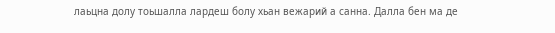лаьцна долу тоьшалла лардеш болу хьан вежарий а санна. Далла бен ма де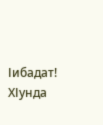Іибадат! ХІунда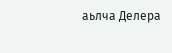аьлча Делера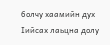болчу хаамийн дух Іийсах лаьцна долу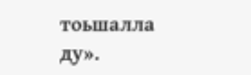тоьшалла ду».